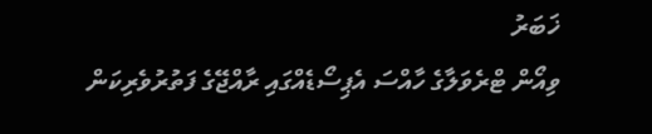ޚަބަރު
ވިއޯން ޓްރެވަލާގެ ހާއްސަ އެޕިސޯޑެއްގައި ރާއްޖޭގެ ފަތުރުވެރިކަން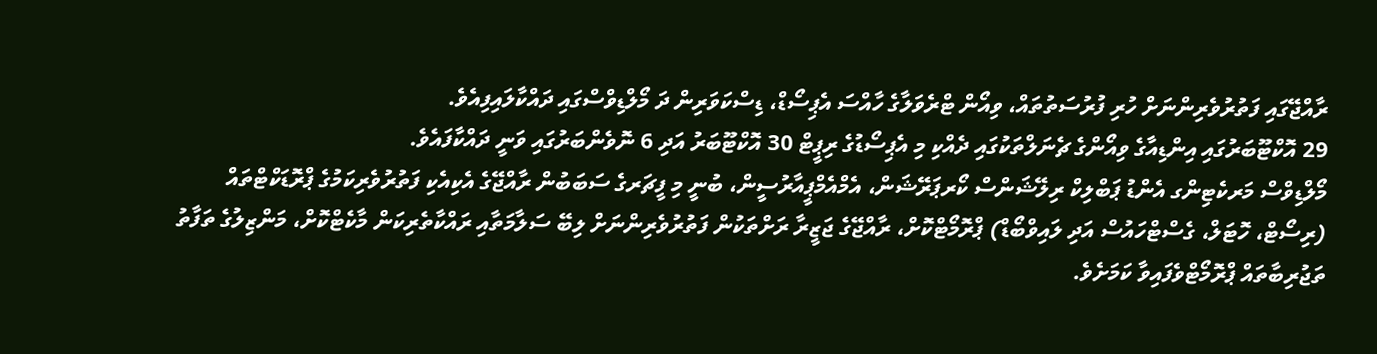ރާއްޖޭގައި ފަތުރުވެރިންނަށް ހުރި ފުރުސަތުތައް، ވިއޯން ޓްރެވަލާގެ ހާއްސަ އެޕިސޯޑް، ޑިސްކަވަރިން ދަ މޯލްޑިވްސްގައި ދައްކާލައިފިއެވެ.
29 އޮކްޓޫބަރުގައި އިންޑިއާގެ ވިއޯންގެ ޗެނަލްތަކުގައި ދެއްކި މި އެޕިސޯޑުގެ ރިޕީޓް 30 އޮކްޓޫބަރު އަދި 6 ނޮވެންބަރުގައި ވަނީ ދައްކާފައެވެ.
މޯލްޑިވްސް މަރކެޓިންގ އެންޑު ޕަބްލިކް ރިލޭޝަންސް ކޯރޕަރޭޝަން، އެމްއެމްޕީއާރުސީން، ބުނީ މި ފީޗަރގެ ސަބަބުން ރާއްޖޭގެ އެކިއެކި ފަތުރުވެރިކަމުގެ ޕްރޮޑަކްޓްތައް (ރިސޯޓް، ހޮޓަލް، ގެސްޓްހައުސް އަދި ލައިވްބޯޑް) ޕްރޮމޯޓްކޮށް، ރާއްޖޭގެ ޖަޒީރާ ރަށްތަކުން ފަތުރުވެރިންނަށް ލިބޭ ސަލާމަތާއި ރައްކާތެރިކަން މާކެޓްކޮށް، މަންޒިލުގެ ތަފާތު ތަޖުރިބާތައް ޕްރޮމޯޓްވެފައިވާ ކަމަށެވެ.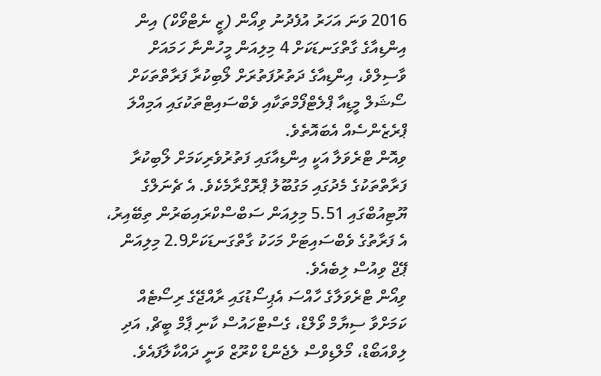2016 ވަނަ އަހަރު އުފެދުނު ވިއޯން (ޒީ ނެޓްވޯކް) އިން އިންޑިއާގެ ގާތްގަނޑަކަށް 4 މިލިއަން މީހުންނާ ހަމައަށް ވާސިލްވެ، އިންޑިއާގެ ދަތުރުފަތުރަށް ލޯބިކުރާ ފަރާތްތަކަށް ސޯޝަލް މީޑިއާ ޕްލެޓްފޯމްތަކާއި ވެބްސައިޓްތަކުގައި އަމިއްލަ ޕްރެޒެންސެއް އެބައޮތެވެ.
ވިއޮން ޓްރެވަލާ އަކީ އިންޑިއާގައި ފަތުރުވެރިކަމަށް ލޯބިކުރާ ފަރާތްތަކުގެ މެދުގައި މަގުބޫލު ޕްރޮގްރާމެކެވެ. އެ ޗެނަލްގެ ޔޫޓިއުބްގައި 5.51 މިލިއަން ސަބްސްކްރައިބަރުން ތިބޭއިރު، އެ ފަރާތުގެ ވެބްސައިޓަށް މަހަކު ގާތްގަނޑަކަށް2.9 މިލިއަން ޕޭޖް ވިއުސް ލިބެއެވެ.
ވިއޯން ޓްރެވަލާގެ ހާއްސަ އެޕިސޯޑުގައި ރާއްޖޭގެ ރިސޯޓެއް ކަމަށްވާ ސިޔާމް ވޯލްޑް، ގެސްޓްހައުސް ކާނި ޕާމް ބީޗް, އަދި ލިވްއަބޯޑް، މޯލްޑިވްސް ލެޖެންޑް ކްރޫޒް ވަނީ ދައްކާލާފައެވެ.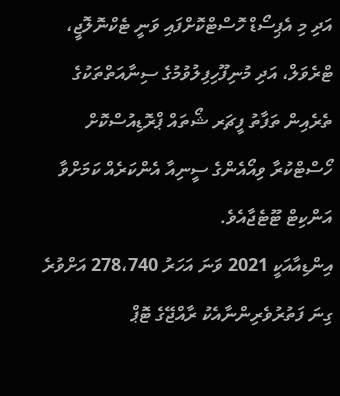އަދި މި އެޕިސޯޑް ހޮސްޓްކޮށްފައި ވަނީ ޓެކްނޮލޮޖީ، ޓްރެވަލް، އަދި މުނިފޫހިފިލުވުމުގެ ސިނާއަތްތަކުގެ ތެރެއިން ތަފާތު ފީޗަރ ޝޯތައް ޕްރޮޑިއުސްކޮށް ހޯސްޓްކުރާ ވިއޯއެންގެ ސީނިއާ އެންކަރެއް ކަމަށްވާ އަންކިޓް ޓޫޓެޖާއެވެ.
އިންޑިއާއަކީ 2021 ވަނަ އަހަރު 278،740 އަށްވުރެ ގިނަ ފަތުރުވެރިންނާއެކު ރާއްޖޭގެ ޓޮޕް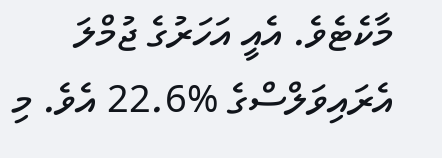މާކެޓެވެ. އެއީ އަހަރުގެ ޖުމްލަ އެރައިވަލްސްގެ %22.6 އެވެ. މި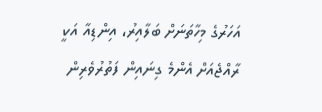އަހަރުގެ މިހާތަނަށް ބަލާއިރު، އިންޑިއާ އަކީ ރާއްޖެއަށް އެންމެ ގިނައިން ފަތުރުވެރިން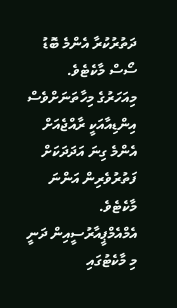ދަތުރުކުރާ އެންމެ ބޮޑު ސޯސް މާކެޓެވެ.
މިއަހަރުގެ މިހާތަނަށްވެސް އިންޑިއާއަކީ ރާއްޖެއަށް އެންމެ ގިނަ އަދަދަކަށް ފަތުރުވެރިން އަންނަ މާކެޓެވެ. އެމްއެމްޕީއާރުސީއިން ދަނީ މި މާކެޓުގައި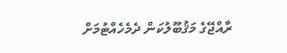ރާއްޖޭގެ މަޤުބޫލުކަން ދެމެހެއްޓުމަށް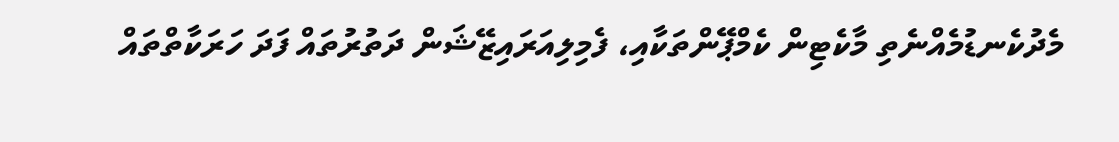މެދުކެނޑުމެއްނެތި މާކެޓިން ކެމްޕޭންތަކާއި، ފެމިލިއަރައިޒޭޝަން ދަތުރުތައް ފަދަ ހަރަކާތްތައް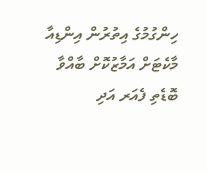ހިންގުމުގެ އިތުރުން އިންޑިއާ މާކެޓަށް އަމާޒުކޮށް ބާއްވާ ބޮޑެތި ފެއަރ އަދި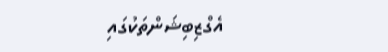އެގްޒިބިޝަންތަކުގައި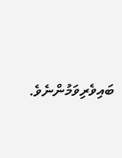ބައިވެރިވަމުންނެވެ.